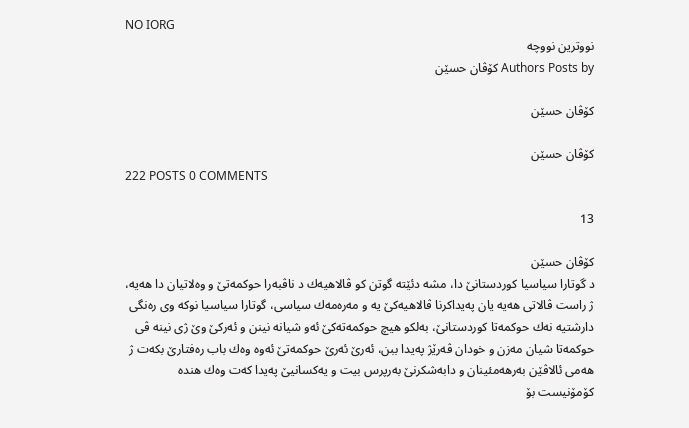NO IORG
نووترين نووچه
Authors Posts by كۆڤان حسێن

كۆڤان حسێن

كۆڤان حسێن
222 POSTS 0 COMMENTS

13

كۆڤان حسێن
د گوتارا سیاسیا كوردستانێ دا، مشه‌ دئێته‌ گوتن كو ڤالاهیه‌ك د ناڤبه‌را حوكمه‌تێ و وه‌لاتیان دا هه‌یه‌، ژ راست ڤالاتى هه‌یه‌ یان په‌یداكرنا ڤالاهیه‌كێ یه‌ و مه‌ره‌مه‌ك سیاسى، گوتارا سیاسیا نوكه‌ وى ره‌نگى دارشتیه‌ نه‌ك حوكمه‌تا كوردستانێ، به‌لكو هیچ حوكمه‌ته‌كێ ئه‌و شیانه‌ نینن و ئه‌ركێ وێ ژى نینه‌ ڤى حوكمه‌تا شیان مه‌زن و خودان ڤه‌رێژ په‌یدا ببن، ئه‌رێ ئه‌رێ حوكمه‌تێ ئه‌وه‌ وه‌ك باب ره‌فتارێ بكه‌ت ژ هه‌مى ئالاڤێن به‌رهه‌مئینان و دابه‌شكرنێ به‌رپرس بیت و یه‌كسانیێ په‌یدا كه‌ت وه‌ك هنده‌ كۆمۆنیست بۆ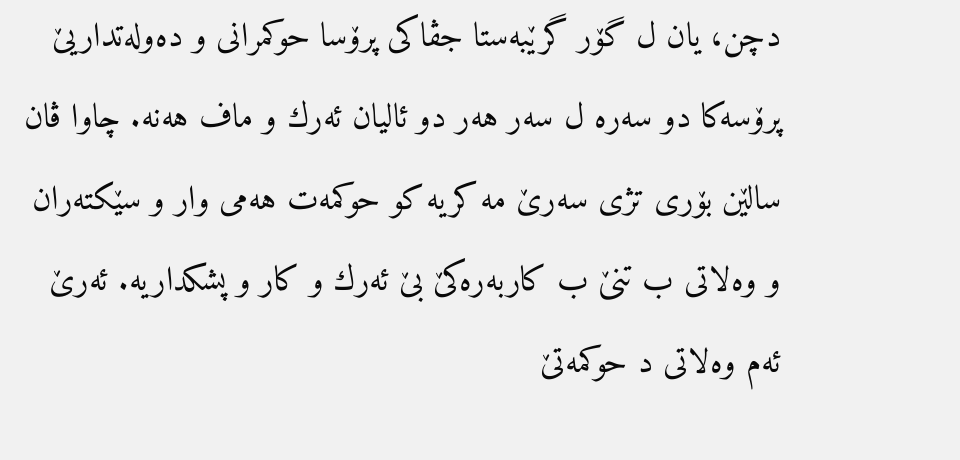دچن، یان ل گۆر گرێبه‌ستا جڤاكى پرۆسا حوكمرانى و ده‌وله‌تداریێ پرۆسه‌كا دو سه‌ره‌ ل سه‌ر هه‌ر دو ئالیان ئه‌رك و ماف هه‌نه‌. چاوا ڤان سالێن بۆرى تژى سه‌رێ مه‌ كریه‌ كو حوكمه‌ت هه‌مى وار و سێكته‌ران و وه‌لاتى ب تنێ ب كاربه‌ره‌كێ بێ ئه‌رك و كار و پشكداریه‌. ئه‌رێ ئه‌م وه‌لاتى د حوكمه‌تێ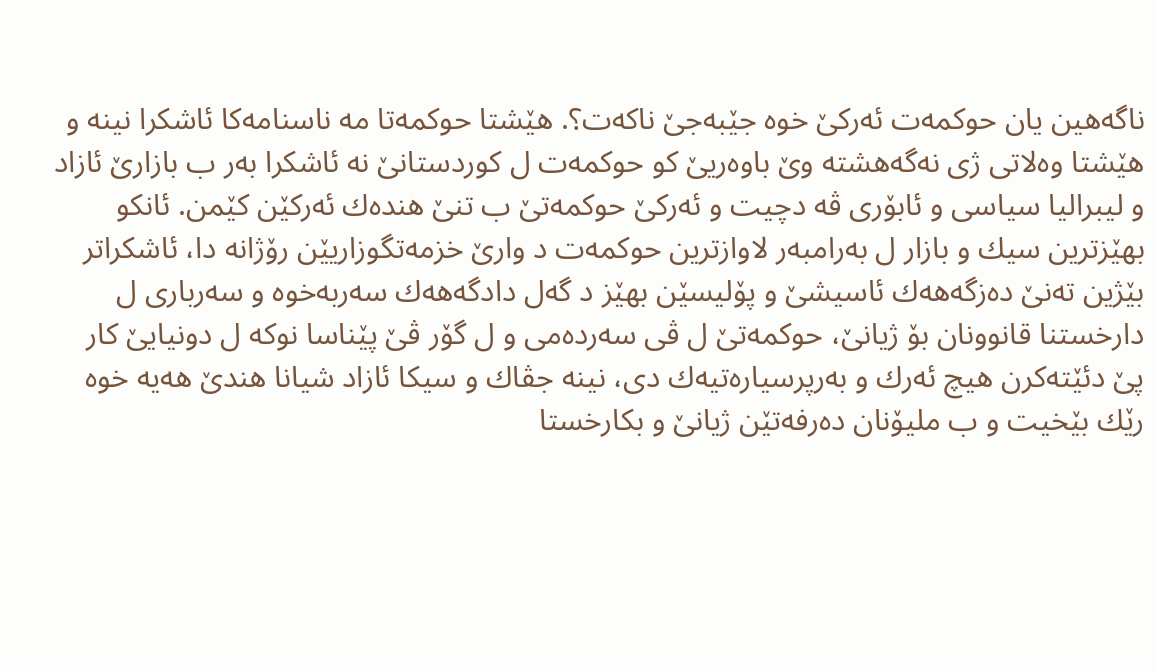ناگه‌هین یان حوكمه‌ت ئه‌ركێ خوه‌ جێبه‌جێ ناكه‌ت؟. هێشتا حوكمه‌تا مه‌ ناسنامه‌كا ئاشكرا نینه‌ و هێشتا وه‌لاتى ژى نه‌گه‌هشته‌ وێ باوه‌ریێ كو حوكمه‌ت ل كوردستانێ نه‌ ئاشكرا به‌ر ب بازارێ ئازاد و لیبرالیا سیاسى و ئابۆرى ڤه‌ دچیت و ئه‌ركێ حوكمه‌تێ ب تنێ هنده‌ك ئه‌ركێن كێمن. ئانكو بهێزترین سیك و بازار ل به‌رامبه‌ر لاوازترین حوكمه‌ت د وارێ خزمه‌تگوزاریێن رۆژانه‌ دا، ئاشكراتر بێژین ته‌نێ ده‌زگه‌هه‌ك ئاسیشێ و پۆلیسێن بهێز د گه‌ل دادگه‌هه‌ك سه‌ربه‌خوه‌ و سه‌ربارى ل دارخستنا قانوونان بۆ ژیانێ، حوكمه‌تێ ل ڤى سه‌رده‌مى و ل گۆر ڤێ پێناسا نوكه‌ ل دونیایێ كار پێ دئێته‌كرن هیچ ئه‌رك و به‌رپرسیاره‌تیه‌ك دى، نینه‌ جڤاك و سیكا ئازاد شیانا هندێ هه‌یه‌ خوه‌ رێك بێخیت و ب ملیۆنان ده‌رفه‌تێن ژیانێ و بكارخستا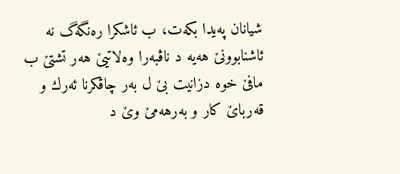شیانان په‌یدا بكه‌ت، ب ئاشكرا ره‌نگه‌گ نه‌ ئاشنابوونێ هه‌یه‌ د ناڤبه‌را وه‌لاتیێ هه‌ر تشتێ ب مافێ خوه‌ دزانیت بێ ل به‌ر چاڤكرنا ئه‌رك و قه‌رباێ كار و به‌رهه‌مێ وێ د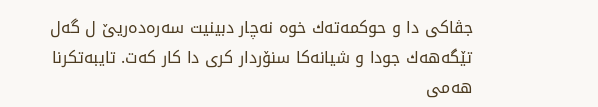جڤاكى دا و حوكمه‌ته‌ك خوه‌ نه‌چار دبینیت سه‌ره‌ده‌ریێ ل گه‌ل تێگه‌هه‌ك جودا و شیانه‌كا سنۆردار كرى دا كار كه‌ت. تایبه‌تكرنا هه‌مى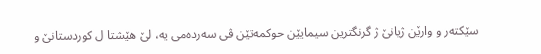سێكته‌ر و وارێن ژیانێ ژ گرنگترین سیمایێن حوكمه‌تێن ڤى سه‌رده‌مى یه‌، لێ هێشتا ل كوردستانێ و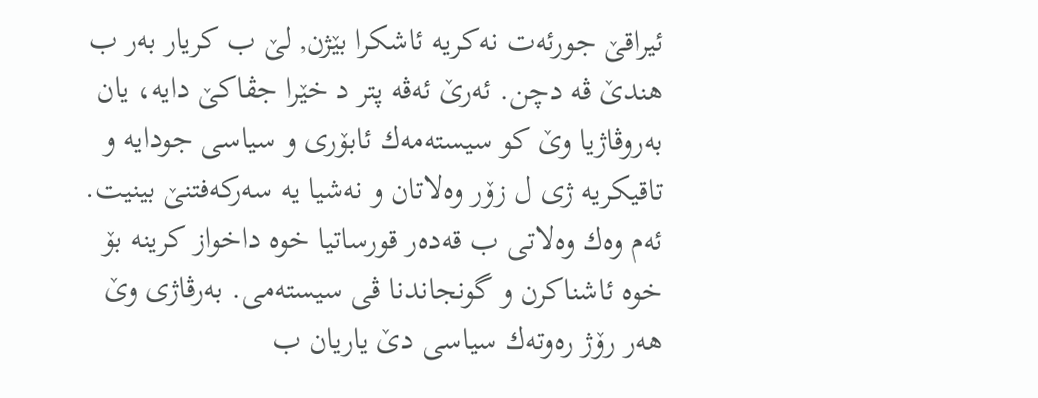ئیراقێ جورئه‌ت نه‌كریه‌ ئاشكرا بێژن, لێ ب كریار به‌ر ب هندێ ڤه‌ دچن. ئه‌رێ ئه‌ڤه‌ پتر د خێرا جڤاكێ دایه‌، یان به‌روڤاژیا وێ كو سیسته‌مه‌ك ئابۆرى و سیاسى جودایه‌ و تاقیكریه‌ ژى ل زۆر وه‌لاتان و نه‌شیا یه‌ سه‌ركه‌فتنێ بینیت. ئه‌م وه‌ك وه‌لاتى ب قه‌ده‌ر قورساتیا خوه‌ داخواز كرینه‌ بۆ خوه‌ ئاشناكرن و گونجاندنا ڤى سیسته‌مى. به‌رڤاژى وێ هه‌ر رۆژ ره‌وته‌ك سیاسى دێ یاریان ب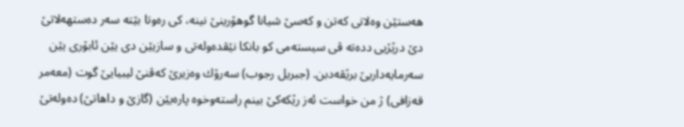هه‌ستێن وه‌لاتى كه‌تن و كه‌سێ شیانا گوهۆرینێ نینه‌، كى ره‌وتا بێته‌ سه‌ر ده‌ستهه‌لاتێ دێ درێژیى دده‌ته‌ ڤى سیسته‌مى كو بانكا نێڤده‌وله‌تى و سازیێن دى یێن ئابۆرى یێن سه‌رمایه‌داریێ برێڤه‌دبن. (جبریل رجوب) سه‌رۆك وه‌زیرێ كه‌ڤنێ لیبیایێ گوت (معه‌مر قه‌زافى) ژ من خواست ئه‌ز رێكه‌كێ بینم راسته‌وخوه‌ پاره‌یێن (گازێ و داهاتێ) ده‌وله‌تێ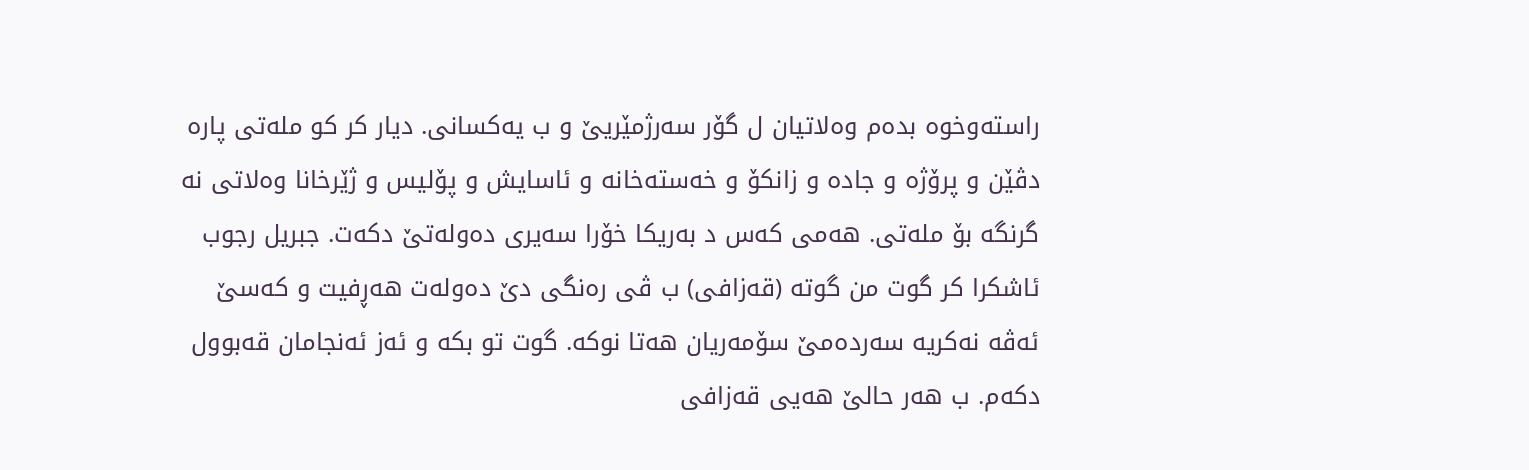راسته‌وخوه‌ بده‌م وه‌لاتیان ل گۆر سه‌رژمێریێ و ب یه‌كسانى. دیار كر كو مله‌تى پاره‌ دڤێن و پرۆژه‌ و جاده‌ و زانكۆ و خه‌سته‌خانه‌ و ئاسایش و پۆلیس و ژێرخانا وه‌لاتى نه‌ گرنگه‌ بۆ مله‌تى. هه‌مى كه‌س د به‌ریكا خۆرا سه‌یرى ده‌وله‌تێ دكه‌ت. جبریل رجوب ئاشكرا كر گوت من گوته‌ (قه‌زافى) ب ڤى ره‌نگى دێ ده‌وله‌ت هه‌ڕفیت و كه‌سێ ئه‌ڤه‌ نه‌كریه‌ سه‌رده‌مێ سۆمه‌ریان هه‌تا نوكه‌. گوت تو بكه‌ و ئه‌ز ئه‌نجامان قه‌بوول دكه‌م. ب هه‌ر حالێ هه‌یى قه‌زافى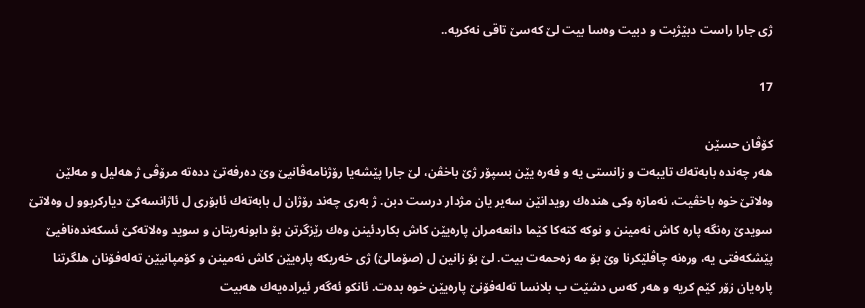ژى جارا راست دبێژیت و دبیت وه‌سا بیت لێ كه‌سێ تاقی نه‌كریه‌..

17

كۆڤان حسێن
هه‌ر چه‌نده‌ بابه‌ته‌ك تایبه‌ت و زانستى یه‌ و فه‌ره‌ یێن بسپۆر ژێ باخڤن، لێ جارا پێشه‌یا رۆژنامه‌ڤانیێ وێ ده‌رفه‌تێ دده‌ته‌ مرۆڤى ژ هه‌لیل و مه‌لێن وه‌لاتێ خوه‌ باخڤیت، نه‌مازه‌ وكى هنده‌ك رویدانێن سه‌یر یان مژدار درست دبن. ژ به‌رى چه‌ند رۆژان ل بابه‌ته‌ك ئابۆرى ل ئاژانسه‌كێ دیاركربوو ل وه‌لاتێ سویدێ ره‌نگه‌ پاره‌ كاش نه‌مینن و نوكه‌ كته‌كا كێما دانعه‌مران پاره‌یێن كاش بكاردئینن وه‌ك رێزگرتن بۆ دابونه‌ریتان و سوید وه‌لاته‌كێ ئسكه‌نده‌نافیێ پێشكه‌فتى یه‌، وره‌نه‌ چاڤلێكرنا وێ بۆ مه‌ زه‌حمه‌ت بیت. لێ بۆ زانین ل (صۆمالێ) ژى خه‌ریكه‌ پاره‌یێن كاش نه‌مینن و كۆمپانیێن ته‌له‌فۆنان هلگرتنا پاره‌یان زۆر كێم كریه‌ و هه‌ر كه‌س دشێت ب بلانسا ته‌له‌فۆنێ پاره‌یێن خوه‌ بده‌ت. ئانكو ئه‌گه‌ر ئیراده‌یه‌ك هه‌بیت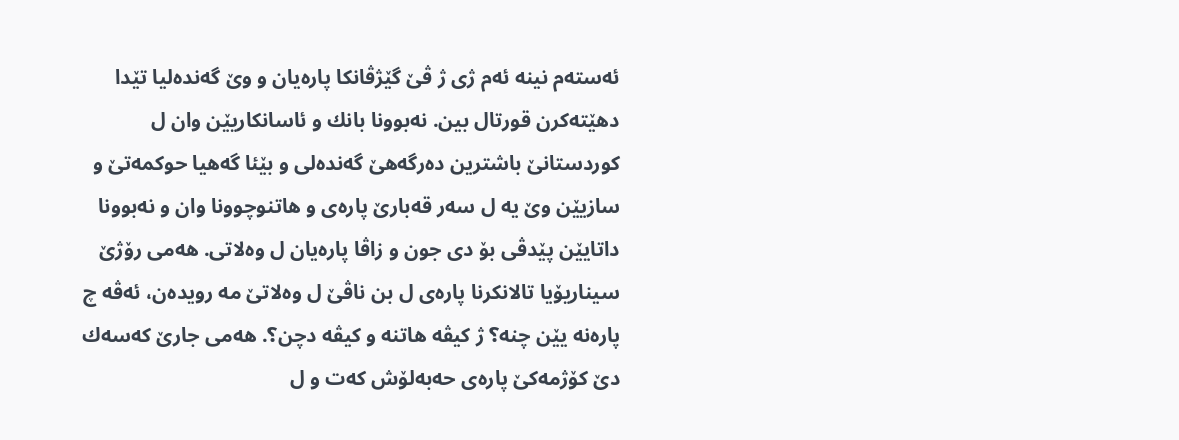ئه‌سته‌م نینه‌ ئه‌م ژى ژ ڤێ گێژڤانكا پاره‌یان و وێ گه‌نده‌لیا تێدا دهێته‌كرن قورتال بین. نه‌بوونا بانك و ئاسانكاریێن وان ل كوردستانێ باشترین ده‌رگه‌هێ گه‌نده‌لى و بێئا گه‌هیا حوكمه‌تێ و سازیێن وێ یه‌ ل سه‌ر قه‌بارێ پاره‌ى و هاتنوچوونا وان و نه‌بوونا داتایێن پێدڤى بۆ دی جون و زاڤا پاره‌یان ل وه‌لاتى. هه‌مى رۆژێ سیناریۆیا تالانكرنا پاره‌ى ل بن ناڤێ ل وه‌لاتێ مه‌ رویده‌ن، ئه‌ڤه‌ چ پاره‌نه‌ یێن چنه‌؟ ژ كیڤه‌ هاتنه‌ و كیڤه‌ دچن؟. هه‌مى جارێ كه‌سه‌ك دێ كۆژمه‌كێ پاره‌ی حه‌به‌لۆش كه‌ت و ل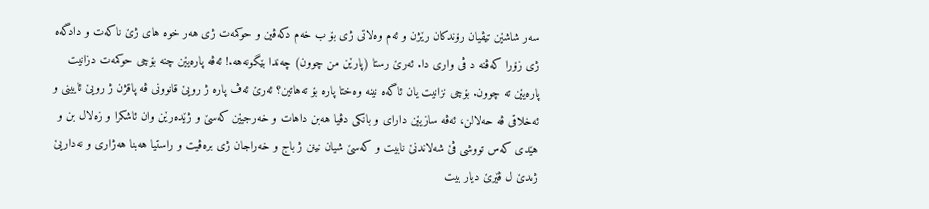سه‌ر شاشێن تیڤیان رۆندكان رێژن و ئه‌م وه‌لاتى ژى بۆ ب خه‌م دكه‌ڤین و حوكمه‌ت ژى هه‌ر خوه‌ های ژێ ناكه‌ت و دادگه‌ه ژى زۆرا كه‌ڤنه‌ د ڤى وارى دا. ئه‌رێ رستا (پارێن من چوون) چه‌ندا بێگونه‌هه‌.! ئه‌ڤه‌ پاره‌یێن چنه‌ بۆچى حوكمه‌ت دزانیت پاره‌یێن ته‌ چوون. بۆچى نزانیت یان ئاگه‌ه نینه‌ وه‌ختا پاره‌ بۆ ته‌هاتین؟ ئه‌رێ ئه‌ڤ پاره‌ ژ رویێ قانوونى ڤه‌ پاقژن ژ رویێ ئایینى و ئه‌خلاقى ڤه‌ حه‌لالن، ئه‌ڤه‌ سازیێن داراى و بانكى دڤیا هه‌بن داهات و خه‌رجیێن كه‌سێ و ژێده‌رێن وان ئاشكرا و زه‌لال بن و هێدى كه‌س تووشى ڤێ شه‌لاندنێ نابیت و كه‌سێ شیان نینن ژ باج و خه‌راجان ژى بره‌ڤیت و راستیا هه‌بنا هه‌ژارى و نه‌داریێ ژىدێ ل ڤێرێ دیار بیت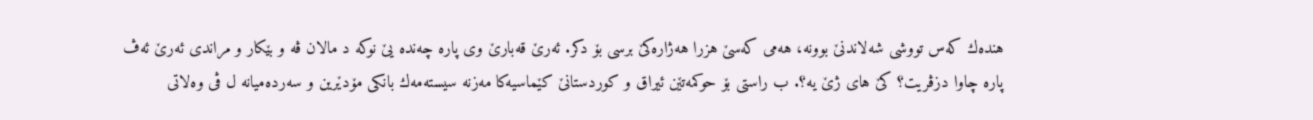هنده‌ك كه‌س تووشى شه‌لاندنێ بوونه‌، هه‌مى كه‌سێ هزرا هه‌ژاره‌كێ برسى بۆ دكر. ئه‌رێ قه‌بارێ وى پاره‌ چه‌نده‌ یێ نوكه‌ د مالان ڤه‌ و بێكار و مراندى ئه‌رێ ئه‌ڤ پاره‌ چاوا دزڤریت؟ كێ های ژێ یه‌؟. ب راستى بۆ حوكمه‌تێن ئیراق و كوردستانێ كێماسیه‌كا مه‌زنه‌ سیسته‌مه‌ك بانكى مۆدێرین و سه‌رده‌میانه‌ ل ڤى وه‌لاتى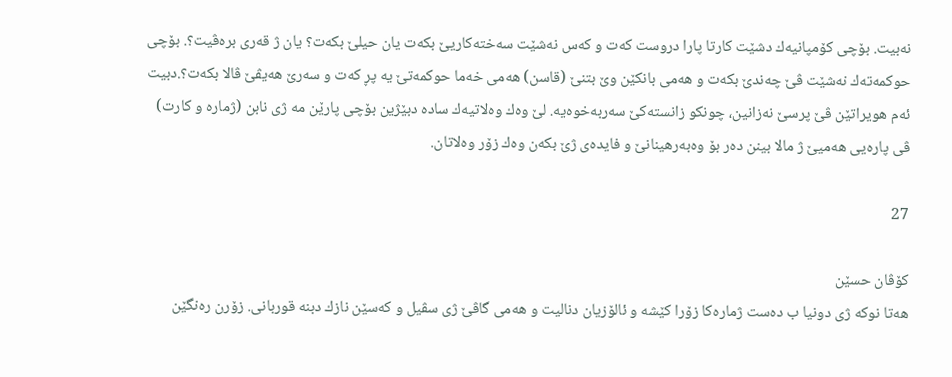نه‌بیت. بۆچى كۆمپانیه‌ك دشێت كارتا پارا دروست كه‌ت و كه‌س نه‌شێت سه‌خته‌كاریێ بكه‌ت یان حیلێ بكه‌ت؟ یان ژ قه‌رى بره‌ڤیت؟. بۆچى حوكمه‌ته‌ك نه‌شێت ڤێ چه‌ندێ بكه‌ت و هه‌مى بانكێن وێ بتنێ (قاسن) هه‌مى خه‌ما حوكمه‌تێ یه‌ پڕ كه‌ت و سه‌رێ هه‌یڤێ ڤالا بكه‌ت؟.دبیت ئه‌م هویراتێن ڤێ پرسێ نه‌زانین، چونكو زانسته‌كێ سه‌ربه‌خوه‌یه‌. لێ وه‌ك وه‌لاتیه‌ك ساده‌ دبێژین بۆچى پارێن مه‌ ژى نابن (ژماره‌ و كارت) ڤى پاره‌یى هه‌میێ ژ مالا بینن ده‌ر بۆ وه‌به‌رهینانێ و فایده‌ى ژێ بكه‌ن وه‌ك زۆر وه‌لاتان.

27

كۆڤان حسێن
هه‌تا نوكه‌ ژى دونیا ب ده‌ست ژماره‌كا زۆرا كێشه‌ و ئالۆزیان دنالیت و هه‌مى گاڤێ ژى سڤیل و كه‌سێن نازك دبنه‌ قوربانى. زۆرن ره‌نگێن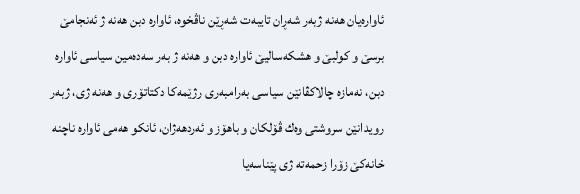ئاواره‌یان هه‌نه‌ ژبه‌ر شه‌ڕان تایبه‌ت شه‌ڕێن ناڤخوه‌، ئاواره‌ دبن هه‌نه‌ ژ ئه‌نجامێ برسێ و كولبێ و هشكه‌سالیێ ئاواره‌ دبن و هه‌نه‌ ژ به‌ر سه‌ده‌مین سیاسى ئاواره‌ دبن، نه‌مازه‌ چالاكڤانێن سیاسى به‌رامبه‌رى رژێمه‌كا دكتاتۆرى و هه‌نه‌ ژى، ژبه‌ر رویدانێن سروشتى وه‌ك ڤۆلكان و باهۆز و ئه‌ردهه‌ژان، ئانكو هه‌مى ئاواره‌ ناچنه‌ خانه‌كێ زۆرا زحمه‌ته‌ ژى پێناسه‌یا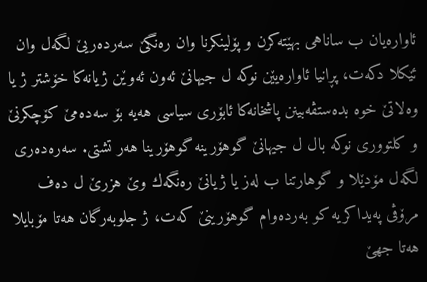ئاواره‌یان ب ساناهى بهێته‌كرن و پۆلینكرنا وان ره‌نگێ سه‌رده‌ریێ لگه‌ل وان ئێكلا دكه‌ت، پڕانیا ئاواره‌یێن نوكه‌ ل جیهانێ ئه‌ون ئه‌وێن ژیانه‌كا خۆشتر ژ یا وه‌لاتێ خوه‌ بده‌ستڤه‌بینن پاشخانه‌كا ئابۆرى سیاسى هه‌یه‌ بۆ سه‌ده‌مێ كۆچكرنێ و كلتوورى نوكه‌ بال ل جیهانێ گوهۆرینه‌ گوهۆرینا هه‌ر تشتى. سه‌ره‌ده‌رى لگه‌ل مۆدێلا و گوهارتنا ب له‌ز یا ژیانێ ره‌نگه‌ك وێ هزرێ ل ده‌ف مرۆڤى په‌یداكریه‌ كو به‌رده‌وام گوهۆرینێ كه‌ت، ژ جلوبه‌رگان هه‌تا مۆبایلا هه‌تا جهێ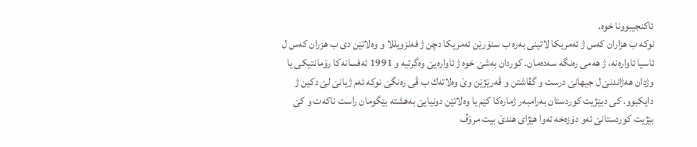ئاكنجیبوونا خوه‌.
نوكه‌ ب هزاران كه‌س ژ ئه‌مریكا لاتینى به‌ره‌ ب سنۆرێن ئه‌مریكا دچن ژ فه‌نزویللا و وه‌لاتێن دى ب هزران كه‌س ل ئاسیا ئاواره‌نه‌، ژ هه‌مى ره‌نگه‌ سه‌ده‌مان. كوردان به‌شێ خوه‌ ژ ئاواره‌یێ وه‌گرتیه‌ و 1991 ئه‌فسانه‌كا رۆمانتیكى یا وژدان هه‌ژاندنێ ل جیهانێ درست و گڤاشتن و ڤه‌رێژێن وێ وه‌لاته‌ك ب ڤى ره‌نگێ نوكه‌ ئه‌م ژیانێ لێ دكین ژ دایكبوو. كى دبێژیت كوردستان به‌رامبه‌ر ژماره‌كا كێم یا وه‌لاتێن دونیایێ به‌هشته‌ بێگومان راست ناكه‌ت و كێ بێژیت كوردستانێ ئه‌و دۆزه‌خه‌ ئه‌وا هێژاى هندێ بیت مرۆڤ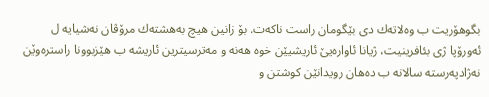بگوهۆریت ب وه‌لاته‌ك دى بێگومان راست ناكه‌ت. بۆ زانین هیچ به‌هشته‌ك مرۆڤان نه‌شیایه‌ ل ئه‌ورۆپا ژى بئافرینیت، ژیانا ئاواره‌یێ ئاریشیێن خوه‌ هه‌نه‌ و مه‌ترسیترین ئاریشه‌ ب هێزبوونا راستره‌وێن نه‌ژادپه‌رسته‌ سالانه‌ ب ده‌هان رویدانێن كوشتن و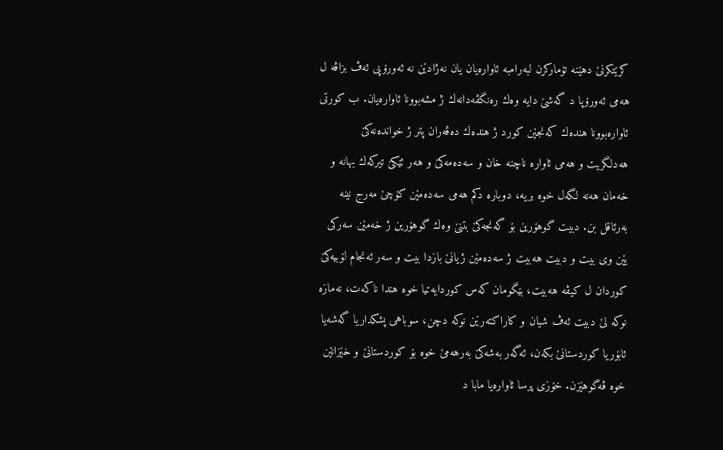كرێتكرنێ دهێنه‌ تۆماركرن لبه‌رامبه‌ ئاواره‌یان یان نه‌ژادێن نه‌ ئه‌ورۆپى ئه‌ڤ بزاڤه‌ ل هه‌مى ئه‌ورۆپا د گه‌شێ دایه‌ وه‌ك ره‌نگڤه‌دانه‌ك ژ مشه‌بوونا ئاواره‌یان. ب كورتى ئاواره‌بوونا هنده‌ك كه‌نجێن كورد ژ هنده‌ك ده‌ڤه‌ران پتر ژ خوانده‌نه‌كێ هه‌دلگریت و هه‌مى ئاواره‌ ناچنه‌ خان و سه‌ده‌مه‌كێ و هه‌ر ئێكێ تیركه‌ك بهانه‌ و خه‌مان هه‌نه‌ لگه‌ل خوه‌ بریه‌، دوباره‌ دكم هه‌مى سه‌ده‌مێن كۆچێ مه‌رج نینه‌ به‌رئاقل بن. دبیت گوهۆرین بۆ گه‌نجه‌كێ بتنێ وه‌ك گوهۆرین ژ خه‌مێن سه‌ركى یێن وى بیت و دبیت هه‌بیت ژ سه‌ده‌مێن ژیانێ بازدا بیت و سه‌ر ئه‌نجام لۆبیه‌كێ كوردان ل كیڤه‌ هه‌بیت، بێگومان كه‌س كوردایه‌تیا خوه‌ هندا ناكه‌ت، نه‌مازه‌ نوكه‌ لێ دبیت ئه‌ڤ شیان و كاراكته‌رێن نوكه‌ دچن، سوباهى پشكداریا گه‌شه‌یا ئابۆریا كوردستانێ بكه‌ن، ئه‌گه‌ر به‌شه‌كێ به‌رهه‌مێ خوه‌ بۆ كوردستانێ و خێزانێن خوه‌ ڤه‌گوهێزن. خۆزى پرسا ئاواره‌یا مابا د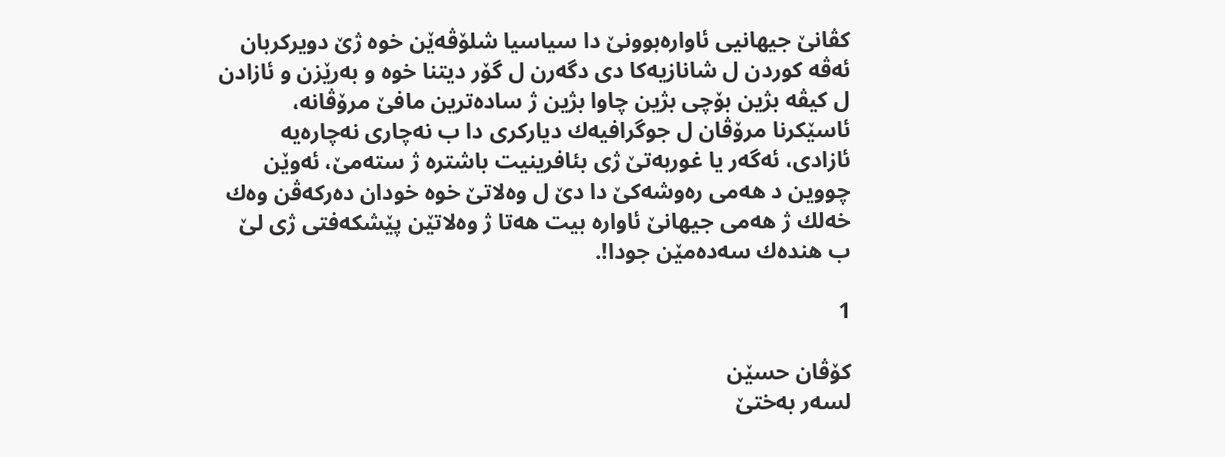كڤانێ جیهانیى ئاواره‌بوونێ دا سیاسیا شلۆڤه‌ێن خوه‌ ژێ دویركربان ئه‌ڤه‌ كوردن ل شانازیه‌كا دى دگه‌رن ل گۆر دیتنا خوه‌ و به‌رێزن و ئازادن ل كیڤه‌ بژین بۆچى بژین چاوا بژین ژ ساده‌ترین مافێ مرۆڤانه‌، ئاسێكرنا مرۆڤان ل جوگرافیه‌ك دیاركرى دا ب نه‌چارى نه‌چاره‌یه‌ ئازادى، ئه‌گه‌ر یا غوربه‌تێ ژى بئافرینیت باشتره‌ ژ سته‌مێ، ئه‌وێن چووین د هه‌مى ره‌وشه‌كێ دا دێ ل وه‌لاتێ خوه‌ خودان ده‌ركه‌ڤن وه‌ك خه‌لك ژ هه‌مى جیهانێ ئاواره‌ بیت هه‌تا ژ وه‌لاتێن پێشكه‌فتى ژى لێ ب هنده‌ك سه‌ده‌مێن جودا!.

1

كۆڤان حسێن
لسه‌ر به‌ختێ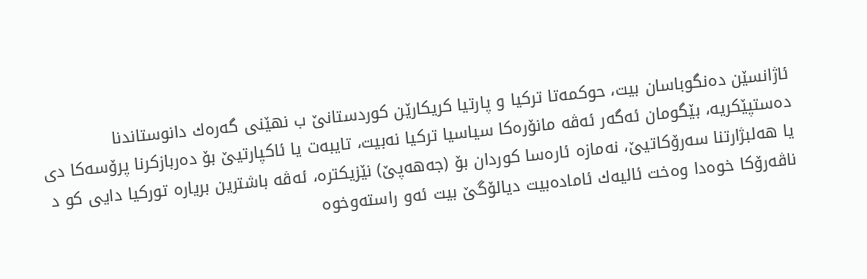ئاژانسێن ده‌نگوباسان بیت، حوكمه‌تا تركیا و پارتیا كریكارێن كوردستانێ ب نهێنى گه‌ره‌ك دانوستاندنا ده‌ستپێكریه‌، بێگومان ئه‌گه‌ر ئه‌ڤه‌ مانۆره‌كا سیاسیا تركیا نه‌بیت، تایبه‌ت یا ئاكپارتیێ بۆ ده‌ربازكرنا پرۆسه‌كا دى یا هه‌لبژارتنا سه‌رۆكاتیێ، نه‌مازه‌ ئاره‌سا كوردان بۆ (جه‌هه‌پێ) نێزیكتره‌، ئه‌ڤه‌ باشترین بریاره‌ توركیا دایى كو د ناڤه‌رۆكا خوه‌دا وه‌خت ئالیه‌ك ئاماده‌بیت دیالۆگێ بیت ئه‌و راسته‌وخوه‌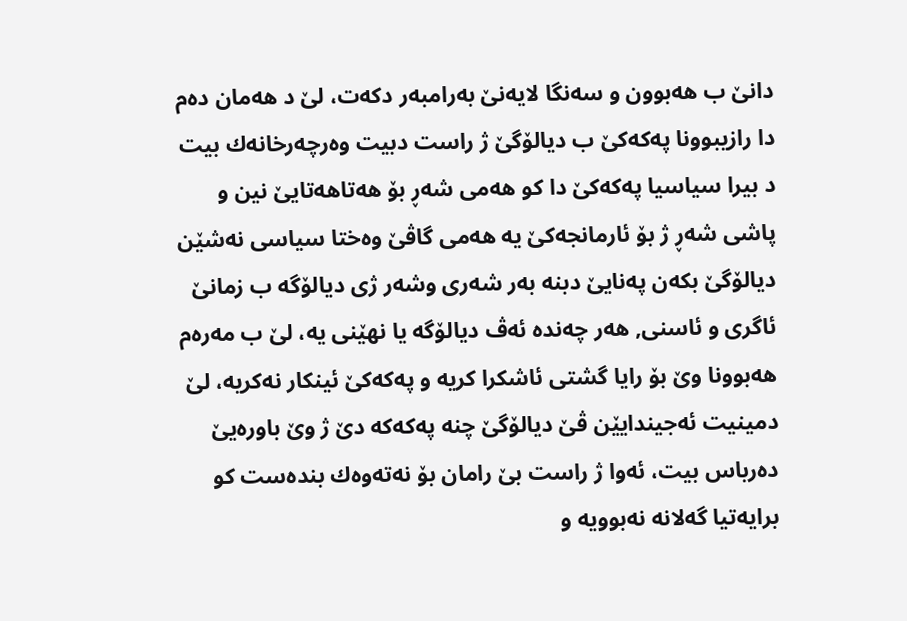دانێ ب هه‌بوون و سه‌نگا لایه‌نێ به‌رامبه‌ر دكه‌ت، لێ د هه‌مان ده‌م دا رازیبوونا په‌كه‌كێ ب دیالۆگێ ژ راست دبیت وه‌رچه‌رخانه‌ك بیت د بیرا سیاسیا په‌كه‌كێ دا كو هه‌مى شه‌ڕ بۆ هه‌تاهه‌تایێ نین و پاشى شه‌ڕ ژ بۆ ئارمانجه‌كێ یه‌ هه‌مى گاڤێ وه‌ختا سیاسى نه‌شێن دیالۆگێ بكه‌ن په‌نایێ دبنه‌ به‌ر شه‌رى وشه‌ر ژى دیالۆگه‌ ب زمانێ ئاگرى و ئاسنى, هه‌ر چه‌نده‌ ئه‌ڤ دیالۆگه‌ یا نهێنى یه‌، لێ ب مه‌ره‌م هه‌بوونا وێ بۆ رایا گشتى ئاشكرا كریه‌ و په‌كه‌كێ ئینكار نه‌كریه‌، لێ دمینیت ئه‌جیندایێن ڤێ دیالۆگێ چنه‌ په‌كه‌كه‌ دێ ژ وێ باوره‌یێ ده‌رباس بیت، ئه‌وا ژ راست بێ رامان بۆ نه‌ته‌وه‌ك بنده‌ست كو برایه‌تیا گه‌لانه‌ نه‌بوویه‌ و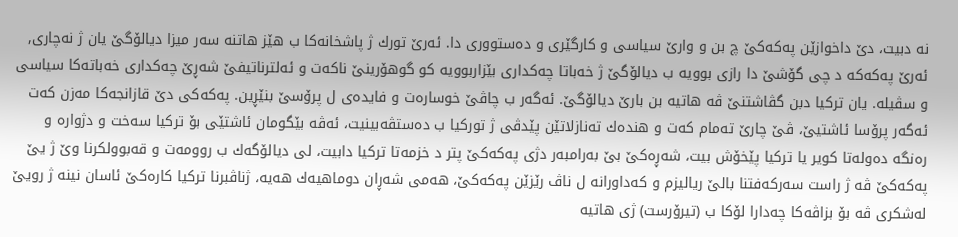نه‌ دبیت، دێ داخوازێن په‌كه‌كێ چ بن و وارێ سیاسى و كارگێرى و ده‌ستوورى دا. ئه‌رێ تورك ژ پاشخانه‌كا ب هێز هاتنه‌ سه‌ر میزا دیالۆگێ یان ژ نه‌چارى, ئه‌رێ په‌كه‌كه‌ د چى گۆشێ دا رازى بوویه‌ ب دیالۆگێ ژ خه‌باتا چه‌كدارى بێزاربوویه‌ كو گوهۆرینێ ناكه‌ت و ئه‌لترناتیفێ شه‌ڕێ چه‌كدارى خه‌باته‌كا سیاسى و سڤیله‌. یان تركیا دبن گڤاشتنێ ڤه‌ هاتیه‌ بن بارێ دیالۆگێ. ئه‌گه‌ر ب چاڤێ خوساره‌ت و فایده‌ى ل پرۆسێ بنێڕین. په‌كه‌كى دێ قازانجه‌كا مه‌زن كه‌ت ئه‌گه‌ر پرۆسا ئاشتیێ، ڤێ چارێ ته‌مام كه‌ت و هنده‌ك ته‌نازلاتێن پێدڤى ژ توركیا ب ده‌ستڤه‌بینیت، ئه‌ڤه‌ بێگومان ئاشتێى بۆ تركیا سه‌خت و دژواره‌ و ره‌نگه‌ ده‌وله‌تا كویر یا تركیا پێخۆش بیت، شه‌ڕه‌كێ بێ به‌رامبه‌ر دژى په‌كه‌كێ پتر د خزمه‌تا تركیا دابیت، لى دیالۆگه‌ك ب روومه‌ت و قه‌بوولكرنا وێ ژ یێ په‌كه‌كێ ڤه‌ ژ راست سه‌ركه‌فتنا بالێ ریالیزم و كه‌داورانه‌ ل ناڤ رێزێن په‌كه‌كێ، هه‌مى شه‌ڕان دوماهیه‌ك هه‌یه‌، ژناڤبرنا تركیا كاره‌كێ ئاسان نینه‌ ژ رویێ له‌شكرى ڤه‌ بۆ بزاڤه‌كا چه‌دارا لۆكا ب (تیرۆرست) ژى هاتیه‌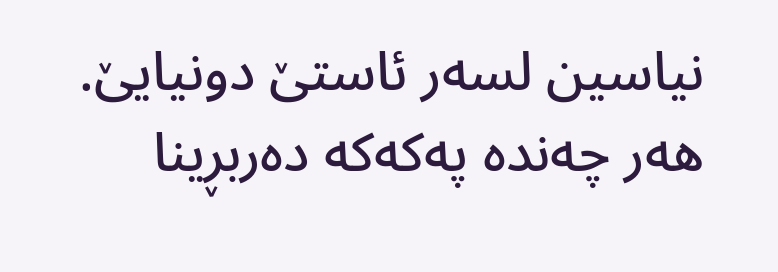نیاسین لسه‌ر ئاستێ دونیایێ. هه‌ر چه‌نده‌ په‌كه‌كه‌ ده‌ربڕینا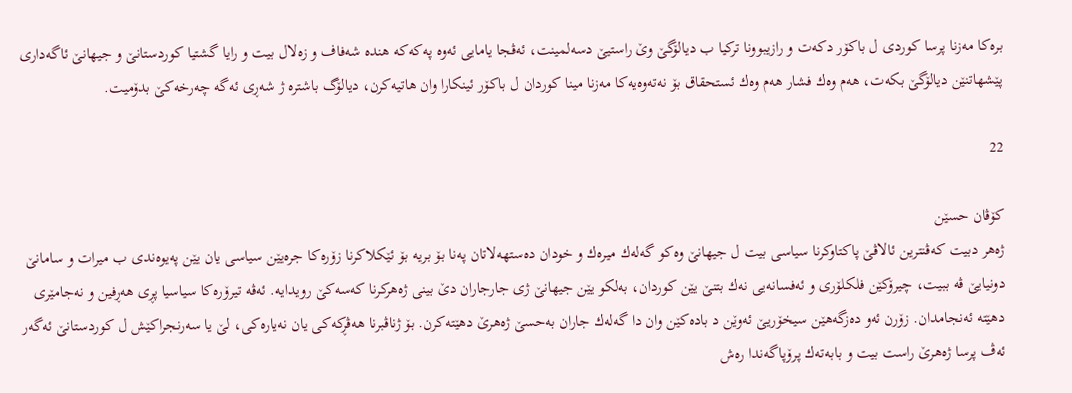بره‌كا مه‌زنا پرسا كوردى ل باكۆر دكه‌ت و رازیبوونا تركیا ب دیالۆگێ وێ راستیێ دسه‌لمینت، ئه‌ڤجا یامایى ئه‌وه‌ په‌كه‌كه‌ هنده‌ شه‌فاف و زه‌لال بیت و رایا گشتیا كوردستانێ و جیهانێ ئاگه‌دارى پێشهاتنێن دیالۆگێ بكه‌ت، هه‌م وه‌ك فشار هه‌م وه‌ك ئستحقاق بۆ نه‌ته‌وه‌یه‌كا مه‌زنا مینا كوردان ل باكۆر ئینكارا وان هاتیه‌كرن، دیالۆگ باشتره‌ ژ شه‌ڕى ئه‌گه‌ چه‌رخه‌كێ بدۆمیت.

22

كۆڤان حسێن
ژه‌هر دبیت كه‌ڤنترین ئالاڤێ پاكتاوكرنا سیاسى بیت ل جیهانێ وه‌كو گه‌له‌ك میره‌ك و خودان ده‌ستهه‌لاتان په‌نا بۆ بریه‌ بۆ ئێكلاكرنا زۆره‌كا جره‌یێن سیاسى یان یێن په‌یوه‌ندى ب میرات و سامانێ دونیایێ ڤه‌ ببیت، چیرۆكێن فلكلۆرى و ئه‌فسانه‌یى نه‌ك بتنێ یێن كوردان، به‌لكو یێن جیهانێ ژى جارجاران دێ بینى ژه‌هركرنا كه‌سه‌كێ رویدایه‌. ئه‌ڤه‌ تیرۆره‌كا سیاسیا پڕى هه‌ڕفین و نه‌جامێرى دهێته‌ ئه‌نجامدان. زۆرن ئه‌و ده‌زگه‌هێن سیخۆریێ ئه‌وێن د باده‌كێن وان دا گه‌له‌ك جاران به‌حسێ ژه‌هرێ دهێته‌كرن. بۆ ژناڤبرنا هه‌ڤڕكه‌كى یان نه‌یاره‌كى، لێ یا سه‌رنجراكێش ل كوردستانێ ئه‌گه‌ر ئه‌ڤ پرسا ژه‌هرێ راست بیت و بابه‌ته‌ك پرۆپاگه‌ندا ره‌ش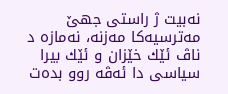نه‌بیت ژ راستى جهێ مه‌ترسیه‌كا مه‌زنه‌، نه‌مازه‌ د ناڤ ئێك خێزان و ئێك بیرا سیاسى دا ئه‌ڤه‌ روو بده‌ت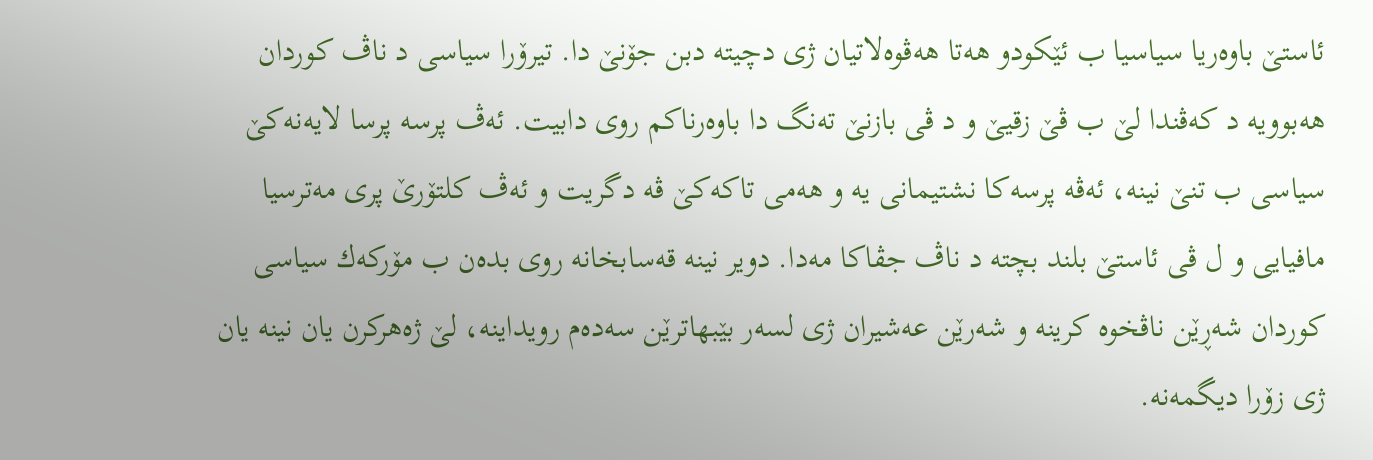ئاستێ باوه‌ریا سیاسیا ب ئێكودو هه‌تا هه‌ڤوه‌لاتیان ژى دچیته‌ دبن جۆنێ دا. تیرۆرا سیاسى د ناڤ كوردان هه‌بوویه‌ د كه‌ڤندا لێ ب ڤێ زقیێ و د ڤى بازنێ ته‌نگ دا باوه‌رناكم روى دابیت. ئه‌ڤ پرسه‌ پرسا لایه‌نه‌كێ سیاسى ب تنێ نینه‌، ئه‌ڤه‌ پرسه‌كا نشتیمانى یه‌ و هه‌مى تاكه‌كێ ڤه‌ دگریت و ئه‌ڤ كلتۆرێ پرى مه‌ترسیا مافیایى و ل ڤى ئاستێ بلند بچته‌ د ناڤ جڤاكا مه‌دا. دویر نینه‌ قه‌سابخانه‌ روى بده‌ن ب مۆركه‌ك سیاسى كوردان شه‌ڕێن ناڤخوه‌ كرینه‌ و شه‌رێن عه‌شیران ژى لسه‌ر بێبهاترێن سه‌ده‌م رویداینه‌، لێ ژه‌هركرن یان نینه‌ یان ژى زۆرا دیگمه‌نه‌.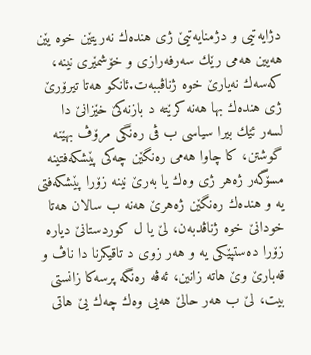دژایه‌تیى و دژمنایه‌تیێ ژى هنده‌ك نه‌ریتێن خوه‌ یێن هه‌یین هه‌مى رێك سه‌رفه‌رازى و خۆشمێرى نینه‌، كه‌سه‌ك نه‌یارێ خوه‌ ژناڤببه‌ت.ئانكو هه‌تا تیرۆرێ ژى هنده‌ك بها هه‌نه‌ كرێته‌ د بازنه‌كێ خێزانێ دا لسه‌ر ئێك بیرا سیاسى ب ڤى ره‌نگى مرۆڤ بهێنه‌ گوشتن، كا چاوا هه‌مى ره‌نگێن چه‌كى پێشكه‌فتینه‌ مسۆگه‌ر ژه‌هر ژى وه‌ك یا به‌رێ نینه‌ زۆرا پێشكه‌فتى یه‌ و هنده‌ك ره‌نگێن ژه‌هرێ هه‌نه‌ ب سالان هه‌تا خودانێ خوه‌ ژناڤدبه‌ن، لێ یا ل كوردستانێ دیاره‌ زۆرا ده‌ستپێكى یه‌ و هه‌ر زوى د تاقیكرنا دا ناڤ و قه‌بارێ وێ هاته‌ زانین، ئه‌ڤه‌ ره‌نگه‌ پرسه‌كا زانستى بیت، لێ ب هه‌ر حالێ هه‌یى وه‌ك چه‌ك یێ هاتى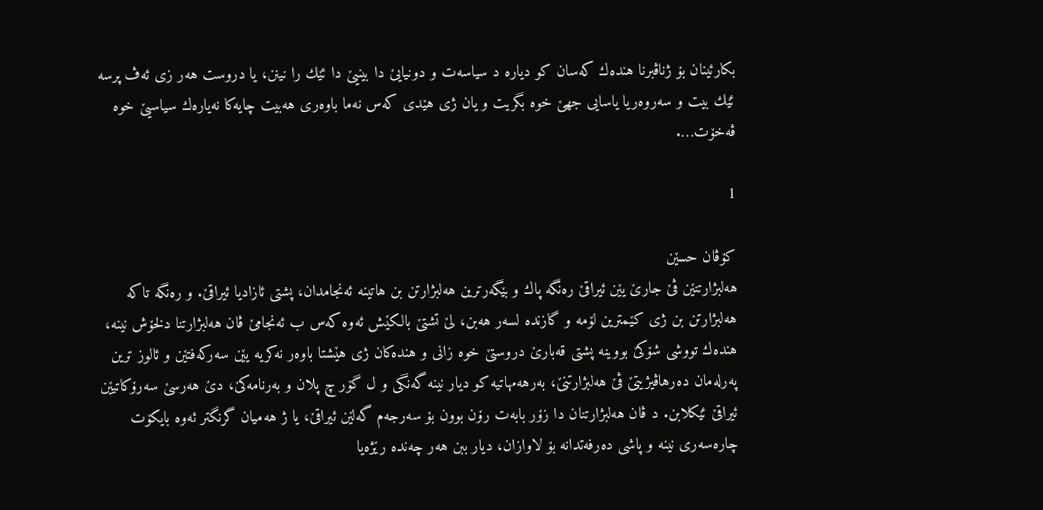بكارئینان بۆ ژناڤبرنا هنده‌ك كه‌سان كو دیاره‌ د سیاسه‌ت و دونیایێ دا بینیێ دا ئێك را نینن، یا دروست هه‌ر زى ئه‌ڤ پرسه‌ ئێك بیت و سه‌روه‌ریا یاسایى جهێ خوه‌ بگریت و یان ژى هێدى كه‌س نه‌ما باوه‌رى هه‌بیت چایه‌كا نه‌یاره‌ك سیاسیێ خوه‌ ڤه‌خۆت….

1

كۆڤان حسێن
هه‌لبژارتنێن ڤێ جارێ یێن ئیراقێ ره‌نگه‌ پاك و بێگه‌رترین هه‌لبژارتن بن هاتینه‌ ئه‌نجامدان، پشتى ئازادیا ئیراقێ. و ره‌نگه‌ تاكه‌ هه‌لبژارتن بن ژى كێمترین لۆمه‌ و گازنده‌ لسه‌ر هه‌بن، لێ تشتێ بالكێش ئه‌وه‌ كه‌س ب ئه‌نجامێ ڤان هه‌لبژارتنا دلخۆش نینه‌، هنده‌ك تووشى شۆكێ بووینه‌ پشتى قه‌بارێ دروستێ خوه‌ زانى و هنده‌كان ژى هێشتا باوه‌ر نه‌كریه‌ یێن سه‌ركه‌فتێن و ئالوز ترین په‌رله‌مان ده‌رهاڤیژیتێ ڤێ هه‌لبژارتنێ، به‌رهه‌مهاتیه‌ كو دیار نینه‌ گه‌نگى و ل گۆر چ پلان و به‌رنامه‌كێ، دێ هه‌رسێ سه‌رۆكاتیێن ئیراقێ ئێكلابن. د ڤان هه‌لبژارتنان دا زۆر بابه‌ت رۆن بوون بۆ سه‌رجه‌م گه‌لێن ئیراقێ، یا ژ هه‌میان گرنگتر ئه‌وه‌ بایكۆت چاره‌سه‌رى نینه‌ و پاشى ده‌رفه‌تدانه‌ بۆ لاوازان، دیار ببن هه‌ر چه‌نده‌ رێژه‌یا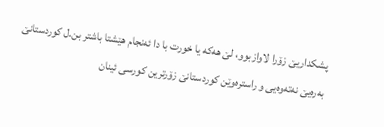پشكداریێ زۆرا لاوازبوو، لێ هه‌كه‌ یا خورت با دا ئه‌نجام هێشتا باشتر بن.ل كوردستانێ به‌ره‌یێ نه‌ته‌وه‌یى و راستره‌وێن كوردستانێ زۆرترین كورسى ئینان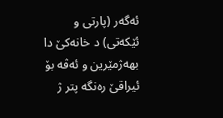ئه‌گه‌ر (پارتى و ئێكه‌تى) د خانه‌كێ دا بهه‌ژمێرین و ئه‌ڤه‌ بۆ ئیراقێ ره‌نگه‌ پتر ژ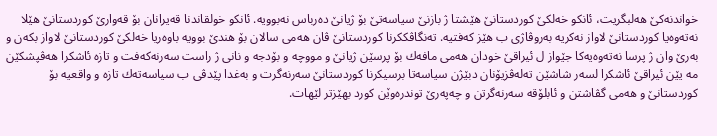خواندنه‌كێ هه‌لبگریت، ئانكو خه‌لكێ كوردستانێ هێشتا ژ بازنێ سیاسه‌تێ بۆ ژیانێ ده‌رباس نه‌بوویه‌. ئانكو خولقاندنا قه‌یرانان بۆ قه‌وارێ كوردستانێ هێلا نه‌ته‌وه‌یا كوردستانێ لاواز نه‌كریه‌ به‌روڤاژى ب هێز كه‌فتیه‌. ته‌نگاڤككرنا كوردستانێ ڤان هه‌مى سالان بۆ هندێ بوویه‌ باوه‌ریا خه‌لكێ كوردستانێ لاواز بكه‌ن و به‌رێ وان ژ پرسا نه‌ته‌وه‌یه‌كا جێواز ل ئیراقێ خودان هه‌مى مافه‌ك بۆ پرسێن ژیانێ و مووچه‌ و بۆدجه‌ و نانى ژ راست سه‌رنه‌كه‌فت و تازه‌ ئاشكرا هه‌ڤپشكێن مه‌ یێن ئیراقێ ئاشكرا لسه‌ر شاشێن ته‌له‌ڤزیۆنان دبێژن سیاسه‌تا برسیكرنا كوردستانێ سه‌رنه‌گرت و به‌غدا پێدڤى ب سیاسه‌ته‌ك تازه‌ و واقعیه‌ بۆ كوردستانێ و هه‌مى گڤاشتن و ئابلۆقه‌ سه‌رنه‌گرتن و چه‌په‌رێ توندره‌وێن كورد بهێزتر لێهات.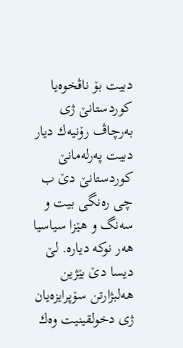دبیت بۆ ناڤخوه‌یا كوردستانێ ژى به‌رچاڤ رۆنیه‌ك دیار دبیت په‌رله‌مانێ كوردستانێ دێ ب چى ره‌نگى بیت و سه‌نگ و هێزا سیاسیا هه‌ر نوكه‌ دیاره‌. لێ دیسا دێ بێژین هه‌لبژارتن سۆپرایزه‌یان ژى دخولقینیت وه‌ك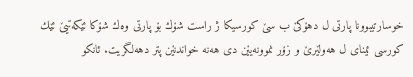خوسارتیبوونا پارتى ل دهۆكێ ب سێ كورسیكا ژ راست شۆك بۆ پارتى وه‌ك شۆكا ئێكه‌تیێ ئێك كورسى ئیناى ل هه‌ولێرێ و زۆر نموونه‌یێن دى هه‌نه‌ خواندنێن پتر دهه‌لگریت. ئانكو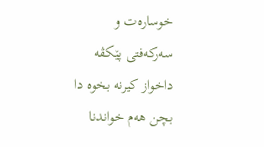خوساره‌ت و سه‌ركه‌فتى پێكڤه‌ داخواز كیرنه‌ بخوه‌ دا بچن هه‌م خواندنا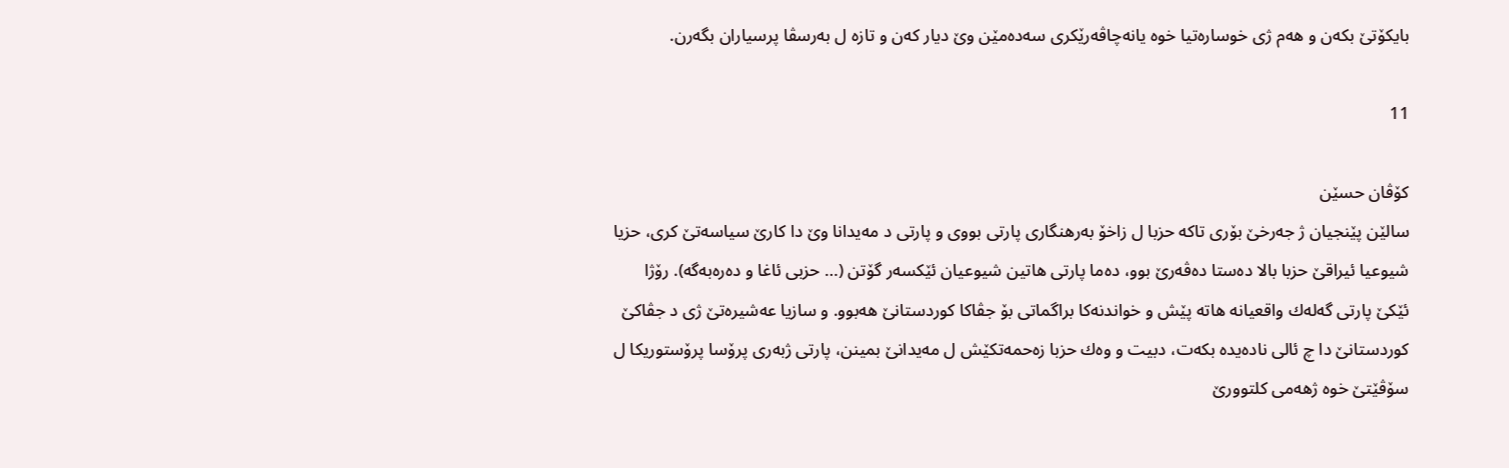بایكۆتێ بكه‌ن و هه‌م ژى خوساره‌تیا خوه‌ یانه‌چاڤه‌رێكرى سه‌ده‌مێن وێ دیار كه‌ن و تازه‌ ل به‌رسڤا پرسیاران بگه‌رن.

11

كۆڤان حسێن
سالێن پێنجیان ژ جه‌رخێ بۆرى تاكه‌ حزبا ل زاخۆ به‌رهنگارى پارتى بووى و پارتى د مه‌یدانا وێ دا كارێ سیاسه‌تێ كرى، حزیا شیوعیا ئیراقێ حزبا بالا ده‌ستا ده‌ڤه‌رێ بوو، ده‌ما پارتى هاتین شیوعیان ئێكسه‌ر گۆتن (… حزبى ئاغا و ده‌ره‌به‌گه‌). رۆژا ئێكێ پارتى گه‌له‌ك واقعیانه‌ هاته‌ پێش و خواندنه‌كا براگماتى بۆ جڤاكا كوردستانێ هه‌بوو. و سازیا عه‌شیره‌تێ ژى د جڤاكێ كوردستانێ دا چ ئالى ناده‌یده‌ بكه‌ت، دبیت و وه‌ك حزبا زه‌حمه‌تكێش ل مه‌یدانێ بمینن، پارتى ژبه‌رى پرۆسا پرۆستوریكا ل سۆڤێتێ خوه‌ ژهه‌مى كلتوورێ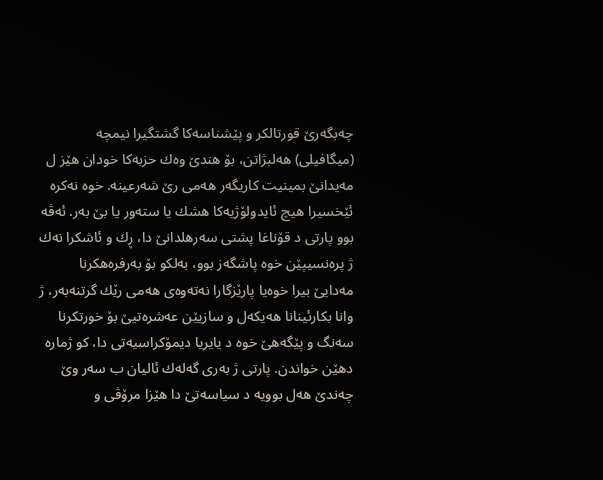چه‌بگه‌رێ قورتالكر و پێشناسه‌كا گشتگیرا نیمچه‌ (میگافیلى) هه‌لبژاتن، بۆ هندێ وه‌ك حزبه‌كا خودان هێز ل مه‌یدانێ بمینیت كاریگه‌ر هه‌مى رێ شه‌رعینه‌. خوه‌ نه‌كره‌ ئێخسیرا هیچ ئایدولۆژیه‌كا هشك یا سته‌ور یا بێ به‌ر. ئه‌ڤه‌ بوو پارتى د قۆناغا پشتى سه‌رهلدانێ دا، ڕك و ئاشكرا نه‌ك ژ پره‌نسیپێن خوه‌ پاشگه‌ز بوو، به‌لكو بۆ به‌رفره‌هكرنا مه‌دایێ بیرا خوه‌یا پارێزگارا نه‌ته‌وه‌ى هه‌مى رێك گرتنه‌به‌ر، ژ وانا بكارئینانا هه‌یكه‌ل و سازیێن عه‌شره‌تیێ بۆ خورتكرنا سه‌نگ و پێگه‌هێ خوه‌ د یایریا دیمۆكراسیه‌تى دا، كو ژماره‌ دهێن خواندن. پارتى ژ به‌رى گه‌له‌ك ئالیان ب سه‌ر وێ چه‌ندێ هه‌ل بوویه‌ د سیاسه‌تێ دا هێزا مرۆڤى و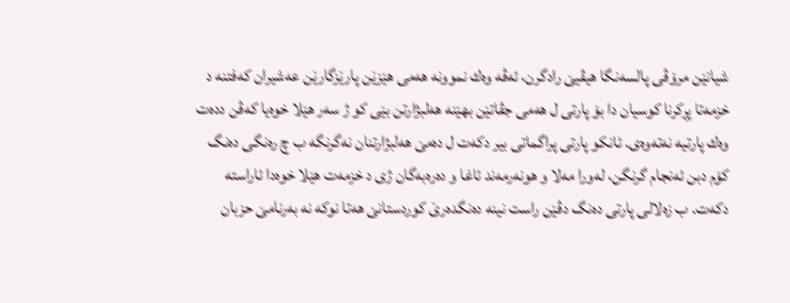شیانێن مرۆڤى پالسه‌نگا هیڤیێ رادگرن، ئه‌ڤه‌ وه‌ك نموونه‌ هه‌مى هێزێن پارێزگارێن عه‌شیران كه‌فتنه‌ د خزمه‌تا پڕكرنا كوسیان دا بۆ پارتى ل هه‌مى جڤاتێن بهێنه‌ هه‌لبژارتن بێى كو ژ سه‌ر هێلا خوه‌یا كه‌ڤن دده‌ت وه‌ك پارتیه‌ نه‌ته‌وه‌ى. ئانكو پارتى پراگماتى بیر دكه‌ت ل ده‌مێ هه‌لبژارتنان نه‌گرنگه‌ ب چ ره‌نگى ده‌نگ كۆم دبن ئه‌نجام گرنگن، له‌ورا مه‌لا و هونه‌رمه‌ند ئاغا و ده‌ره‌به‌گان ژى د خزمه‌ت هێلا خوه‌دا ئاراسته‌ دكه‌ت. ب زه‌لالى پارتى ده‌نگ دڤێن راست نینه‌ ده‌نگده‌رێ كوردستانێ هه‌تا نوكه‌ نه‌ به‌رنامێ حزبان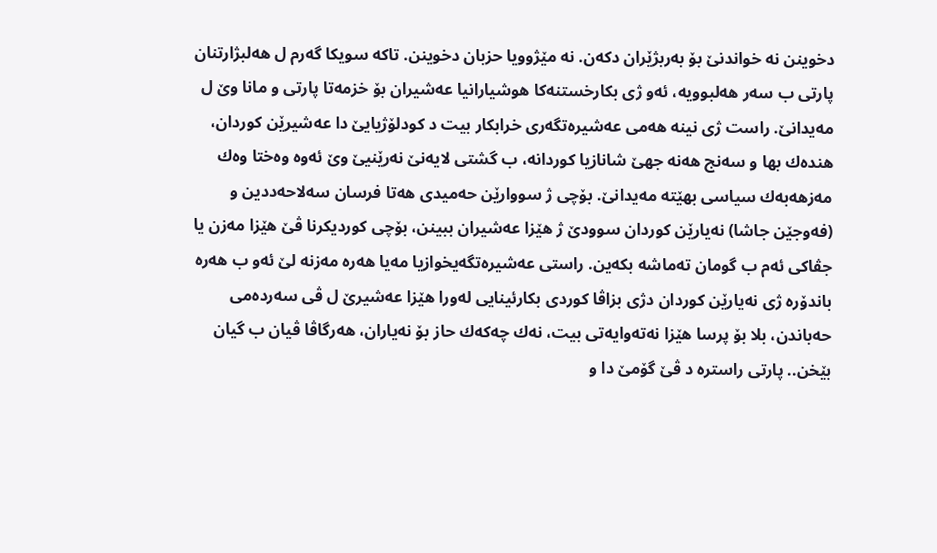دخوینن نه‌ خواندنێ بۆ به‌ربژێران دكه‌ن. نه‌ مێژوویا حزبان دخوینن. تاكه‌ سویكا گه‌رم ل هه‌لبژارتنان پارتى ب سه‌ر هه‌لبوویه‌، ئه‌و ژى بكارخستنه‌كا هوشیارانیا عه‌شیران بۆ خزمه‌تا پارتى و مانا وێ ل مه‌یدانێ. راست ژى نینه‌ هه‌مى عه‌شیره‌تگه‌رى خرابكار بیت د كودلۆژیایێ دا عه‌شیرێن كوردان، هنده‌ك بها و سه‌نج هه‌نه‌ جهێ شانازیا كوردانه‌، ب گشتى لایه‌نێ نه‌رێنیێ وێ ئه‌وه‌ وه‌ختا وه‌ك مه‌زهه‌به‌ك سیاسى بهێته‌ مه‌یدانێ. بۆچى ژ سووارێن حه‌میدى هه‌تا فرسان سه‌لاحه‌ددین و (فه‌وجێن جاشا) نه‌یارێن كوردان سوودێ ژ هێزا عه‌شیران ببینن، بۆچى كوردیكرنا ڤێ هێزا مه‌زن یا جڤاكى ئه‌م ب گومان ته‌ماشه‌ بكه‌ین. راستى عه‌شیره‌تگه‌یخوازیا مه‌یا هه‌ره‌ مه‌زنه‌ لێ ئه‌و ب هه‌ره‌ باندۆره‌ ژى نه‌یارێن كوردان دژى بزاڤا كوردى بكارئینایى له‌ورا هێزا عه‌شیرێ ل ڤى سه‌رده‌مى حه‌باندن، بلا بۆ پرسا هێزا نه‌ته‌وایه‌تى بیت، نه‌ك چه‌كه‌ك حاز بۆ نه‌یاران، هه‌رگاڤا ڤیان ب گیان بێخن.. پارتى راستره‌ د ڤێ گۆمێ دا و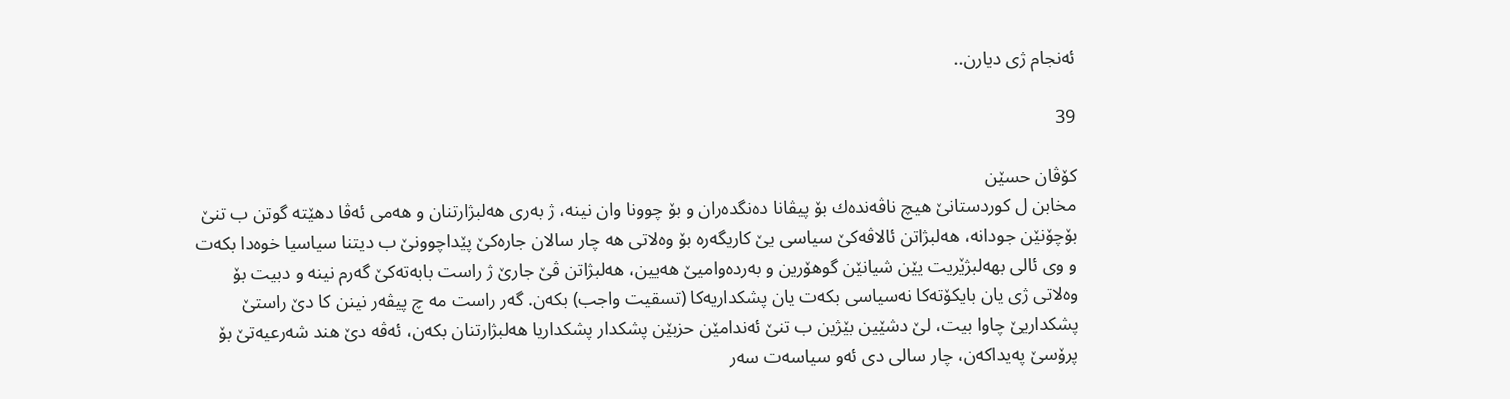ئه‌نجام ژى دیارن..

39

كۆڤان حسێن
مخابن ل كوردستانێ هیچ ناڤه‌نده‌ك بۆ پیڤانا ده‌نگده‌ران و بۆ چوونا وان نینه‌، ژ به‌رى هه‌لبژارتنان و هه‌مى ئه‌ڤا دهێته‌ گوتن ب تنێ بۆچۆنێن جودانه‌، هه‌لبژاتن ئالاڤه‌كێ سیاسی یێ كاریگه‌ره‌ بۆ وه‌لاتى هه‌ چار سالان جاره‌كێ پێداچوونێ ب دیتنا سیاسیا خوه‌دا بكه‌ت و وى ئالى بهه‌لبژێریت یێن شیانێن گوهۆرین و به‌رده‌وامیێ هه‌یین، هه‌لبژاتن ڤێ جارێ ژ راست بابه‌ته‌كێ گه‌رم نینه‌ و دبیت بۆ وه‌لاتى ژى یان بایكۆته‌كا نه‌سیاسى بكه‌ت یان پشكداریه‌كا (تسقیت واجب) بكه‌ن. گه‌ر راست مه‌ چ پیڤه‌ر نینن كا دێ راستێ پشكداریێ چاوا بیت، لێ دشێین بێژین ب تنێ ئه‌ندامێن حزبێن پشكدار پشكداریا هه‌لبژارتنان بكه‌ن، ئه‌ڤه‌ دێ هند شه‌رعیه‌تێ بۆ پرۆسێ په‌یداكه‌ن، چار سالى دى ئه‌و سیاسه‌ت سه‌ر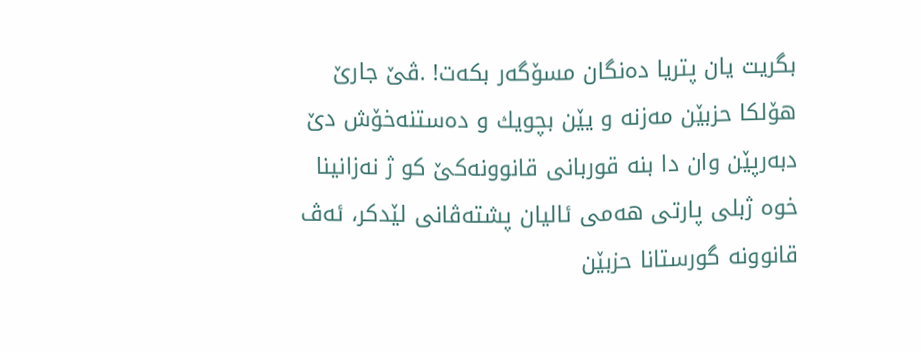بگریت یان پتریا ده‌نگان مسۆگه‌ر بكه‌ت! .ڤێ جارێ هۆلكا حزبێن مه‌زنه‌ و یێن بچویك و ده‌ستنه‌خۆش دێ دبه‌رپێن وان دا بنه‌ قوربانى قانوونه‌كێ كو ژ نه‌زانینا خوه‌ ژبلى پارتى هه‌مى ئالیان پشته‌ڤانى لێدكر، ئه‌ڤ قانوونه‌ گورستانا حزبێن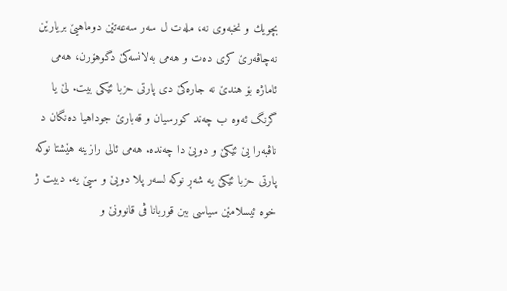بچویك و نخبه‌وى نه‌، مله‌ت ل سه‌ر سه‌عه‌تێن دوماهیێ بریارێن نه‌چاڤه‌رێ كرى ده‌ت و هه‌مى به‌لانسه‌كێ دگوهۆرن، هه‌مى ئاماژه‌ بۆ هندێ نه‌ جاره‌كێ دى پارتى حزبا ئێكى بیت. لێ یا گرنگ ئه‌وه‌ ب چه‌ند كورسیان و قه‌بارێ جوداهیا ده‌نگان د ناڤبه‌را یێ ئێكێ و دویێ دا چه‌نده‌. هه‌مى ئالى رازینه‌ هێشتا نوكه‌ پارتى حزبا ئێكێ یه‌ شه‌ڕ نوكه‌ لسه‌ر پلا دویێ و سیێ یه‌. دبیت ژ خوه‌ ئیسلامێن سیاسى ببن قوربانا ڤى قانوونێ و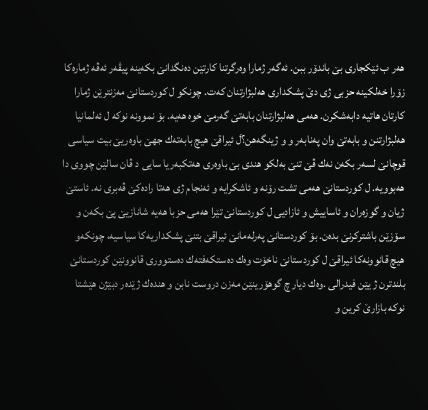هه‌ر ب ئێكجارى بێ باندۆر ببن. ئه‌گه‌ر ژمارا وه‌رگرتنا كارتێن ده‌نگدانێ بكه‌ینه‌ پیڤه‌ر ئه‌ڤه‌ ژماره‌كا زۆرا خه‌لكینه‌ حزبى ژى دێ پشكدارى هه‌لبژارتنان كه‌ت. چونكو ل كوردستانێ مه‌زنترێن ژمارا كارتان هاتیه‌ دابه‌شكرن. هه‌مى هه‌لبژارتنان بابه‌تێ گه‌رمێ خوه‌ هه‌یه‌. بۆ نموونه‌ نوكه‌ ل ئه‌لمانیا هه‌لبژارتنن و بابه‌تێ وان په‌نابه‌ر و و ژینگه‌هن؟َل ئیراقێ هیچ بابه‌ته‌ك جهێ باوه‌ریێ بیت سیاسى قوچانێ لسه‌ر بكه‌ن نه‌ك ڤێ تنێ به‌لكو هندى بێ باوه‌رى هه‌تكبه‌ریا سایى د ڤان سالێن چووى دا هه‌بوویه‌. ل كوردستانێ هه‌مى تشت رۆنه‌ و ئاشكرایه‌ و ئه‌نجام ژى هه‌تا راده‌كێ ڤه‌برى نه‌. ئاستێ ژیان و گوزه‌ران و ئاساییش و ئازادیى ل كوردستانێ تێرا هه‌مى حزبا هه‌یه‌ شانازیێ پێ بكه‌ن و سۆزێن باشتركرنێ بده‌ن. بۆ كوردستانێ په‌رله‌مانێ ئیراقێ بتنێ پشكداریه‌كا سیاسیه‌، چونكه‌و هیچ قانوونه‌كا ئیراقێ ل كوردستانێ ناخۆت وه‌ك ده‌ستكه‌فته‌ك ده‌ستوورى قانوونێن كوردستانێ بلندترن ژ یێن فیدرالى .وه‌ك دیار چ گوهۆرینێن مه‌زن دروست نابن و هنده‌ك ژێده‌ر دبێژن هێشتا نوكه‌ بازارێ كرین و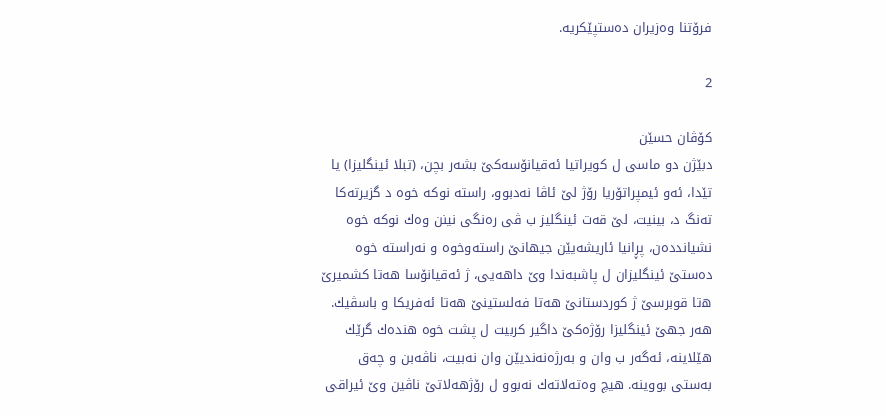فرۆتنا وه‌زیران ده‌ستپێكریه‌.

2

كۆڤان حسێن
دبێژن دو ماسى ل كویراتیا ئه‌قیانۆسه‌كێ بشه‌ر بچن، (تبلا ئینگلیزا) یا تێدا، ئه‌و ئیمپراتۆریا رۆژ لێ ئاڤا نه‌دبوو، راسته‌ نوكه‌ خوه‌ د گزیرته‌كا ته‌نگ د، بینیت، لێ قه‌ت ئینگلیز ب ڤى ره‌نگى نینن وه‌ك نوكه‌ خوه‌ نشیاندده‌ن، پڕانیا ئاریشه‌یێن جیهانێ راسته‌وخوه‌ و نه‌راسته‌ خوه‌ ده‌ستێ ئینگلیزان ل پاشبه‌ندا وێ داهه‌یى، ژ ئه‌قیانۆسا هه‌تا كشمیرێ ه‌تا قوبرسێ ژ كوردستانێ هه‌تا فه‌لستینێ هه‌تا ئه‌فریكا و باسڤیك. هه‌ر جهێ ئینگلیزا رۆژه‌كێ داگیر كربیت ل پشت خوه‌ هنده‌ك گرێك هێلاینه‌، ئه‌گه‌ر ب وان و به‌رژه‌نه‌ندیێن وان نه‌بیت، ناڤه‌بن و چه‌ق به‌ستى بووینه‌. هیچ وه‌ته‌لاته‌ك نه‌بوو ل رۆژهه‌لاتێ ناڤین وێ ئیراقى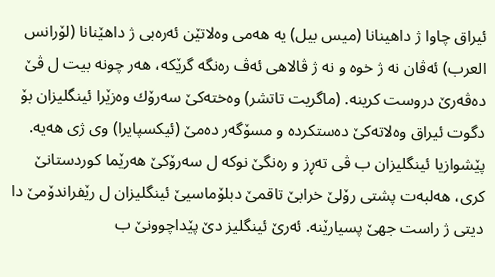ئیراق چاوا ژ داهینانا (میس بیل) یه‌ هه‌مى وه‌لاتێن ئه‌ره‌بى ژ داهێنانا (لۆرانس العرب) ئه‌ڤان نه‌ ژ خوه‌ و نه‌ ژ ڤالاهى ئه‌ڤ ره‌نگه‌ گرێكه‌، هه‌ر چونه‌ بیت ل ڤێ ده‌ڤه‌رێ دروست كرینه‌. (ماگریت تاتشر) وه‌خته‌كێ سه‌رۆك وه‌زێرا ئینگلیزان بۆ دگوت ئیراق وه‌لاته‌كێ ده‌ستكرده‌ و مسۆگه‌ر ده‌مێ (ئیكسپایرا) وى ژى هه‌یه‌.
پێشوازیا ئینگلیزان ب ڤى ته‌ڕز و ره‌نگێ نوكه‌ ل سه‌رۆكێ هه‌رێما كوردستانێ كرى، هه‌لبه‌ت پشتى رۆلێ خرابێ تاقمێ دبلۆماسیێ ئینگلیزان ل رێفراندۆمێ دا دیتى ژ راست جهێ پسیارێنه‌. ئه‌رێ ئینگلیز دێ پێداچوونێ ب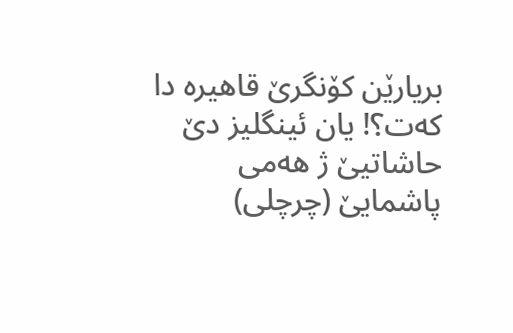بریارێن كۆنگرێ قاهیره‌ دا كه‌ت؟َ! یان ئینگلیز دێ حاشاتیێ ژ هه‌مى پاشمایێ (چرچلى)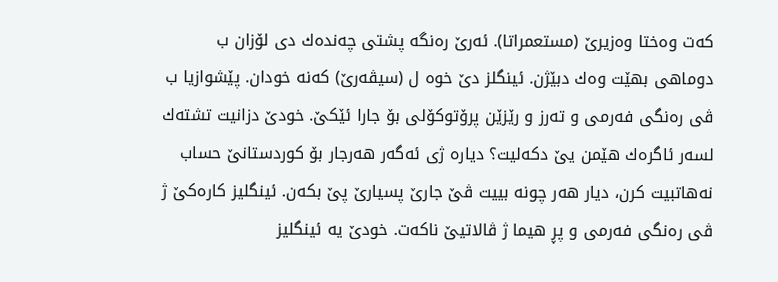كه‌ت وه‌ختا وه‌زیرێ (مستعمراتا). ئه‌رێ ره‌نگه‌ پشتى چه‌نده‌ك دى لۆزان ب دوماهی بهێت وه‌ك دبێژن. ئینگلز دێ خوه‌ ل (سیڤه‌رێ) كه‌نه‌ خودان. پێشوازیا ب ڤى ره‌نگى فه‌رمى و ته‌رز و رێزێن پرۆتوكۆلى بۆ جارا ئێكێ. خودێ دزانیت تشته‌ك لسه‌ر ئاگره‌ك هێمن یێ دكه‌لیت؟ دیاره‌ ژى ئه‌گه‌ر هه‌رجار بۆ كوردستانێ حساب نه‌هاتبیت كرن، دیار هه‌ر چونه‌ بییت ڤێ جارێ پسیارێ پێ بكه‌ن. ئینگلیز كاره‌كێ ژ ڤى ره‌نگى فه‌رمى و پڕ هیما ژ ڤالاتیێ ناكه‌ت. خودێ یه‌ ئینگلیز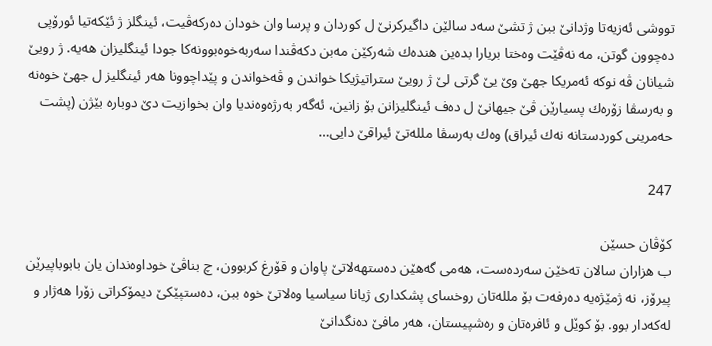تووشى ئه‌زیه‌تا وژدانێ ببن ژ تشێ سه‌د سالێن داگیركرنێ ل كوردان و پرسا وان خودان ده‌ركه‌ڤیت، ئینگلز ژ ئێكه‌تیا ئورۆپى ده‌چوون گوتن، مه‌ نه‌ڤێت وه‌ختا بریارا بده‌ین هنده‌ك شه‌ركێن مه‌بن دكه‌ڤندا سه‌ربه‌خوه‌بوونه‌كا جودا ئینگلیزان هه‌یه‌. ژ رویێ شیانان ڤه‌ نوكه‌ ئه‌مریكا جهێ وێ یێ گرتى لێ ژ رویێ ستراتیژیكا خواندن و ڤه‌خواندن و پێداچوونا هه‌ر ئینگلیز ل جهێ خوه‌نه‌ و به‌رسڤا زۆره‌ك پسیارێن ڤێ جیهانێ ل ده‌ف ئینگلیزانن بۆ زانین، ئه‌گه‌ر به‌رژه‌وه‌ندیا وان بخوازیت دێ دوباره‌ بێژن (پشت حه‌مرینى كوردستانه‌ نه‌ك ئیراق) وه‌ك به‌رسڤا ملله‌تێ ئیراقێ دایى…

247

كۆڤان حسێن
ب هزاران سالان ته‌خێن سه‌رده‌ست، هه‌مى گه‌هێن ده‌ستهه‌لاتێ پاوان و قۆرغ كربوون، چ بناڤێ خوداوه‌ندان یان بابوباپیرێن پیرۆز، نه‌ ژمێژه‌یه‌ ده‌رفه‌ت بۆ ملله‌تان روخساى پشكدارى ژیانا سیاسیا وه‌لاتێ خوه‌ ببن، ده‌ستپێكێ دیمۆكراتى زۆرا هه‌ژار و له‌كه‌دار بوو. بۆ كوێل و ئافره‌تان و ره‌شپیستان، هه‌ر مافێ ده‌نگدانێ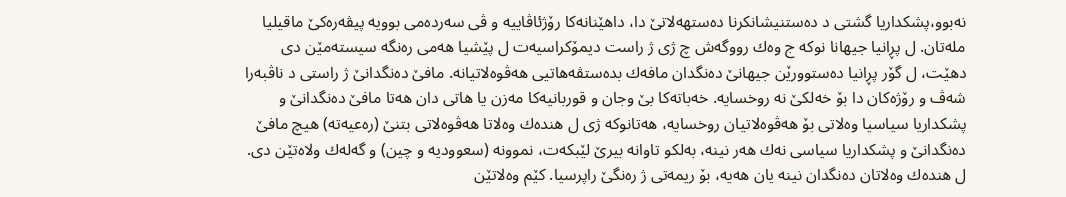نه‌بوو،پشكداریا گشتى د ده‌ستنیشانكرنا ده‌ستهه‌لاتێ دا، داهێنانه‌كا رۆژئاڤاییه‌ و ڤى سه‌رده‌مى بوویه‌ پیڤه‌ره‌كێ ماقیلیا مله‌تان. ل پڕانیا جیهانا نوكه‌ ج وه‌ك رووگه‌ش چ ژى ژ راست دیمۆكراسیه‌ت ل پێشیا هه‌مى ره‌نگه‌ سیسته‌مێن دى دهێت، ل گۆر پڕانیا ده‌ستوورێن جیهانێ ده‌نگدان مافه‌ك بده‌ستڤه‌هاتیى هه‌ڤوه‌لاتیانه‌. مافێ ده‌نگدانێ ژ راستى د ناڤبه‌را شه‌ڤ و رۆژه‌كان دا بۆ خه‌لكێ نه‌ روخسایه‌. خه‌باته‌كا بێ وجان و قوربانیه‌كا مه‌زن یا هاتى دان هه‌تا مافێ ده‌نگدانێ و پشكداریا سیاسیا وه‌لاتى بۆ هه‌ڤوه‌لاتیان روخسایه‌، هه‌تانوكه‌ ژى ل هنده‌ك وه‌لاتا هه‌ڤوه‌لاتى بتنێ (ره‌عیه‌ته‌) هیچ مافێ ده‌نگدانێ و پشكداریا سیاسى نه‌ك هه‌ر نینه‌، به‌لكو تاوانه‌ بیرێ لێبكه‌ت، نموونه‌ (سعوودیه‌ و چین) و گه‌له‌ك ولاه‌تێن دى. ل هنده‌ك وه‌لاتان ده‌نگدان نینه‌ یان هه‌یه‌، بۆ ریمه‌تى ژ ره‌نگێ راپرسیا. كێم وه‌لاتێن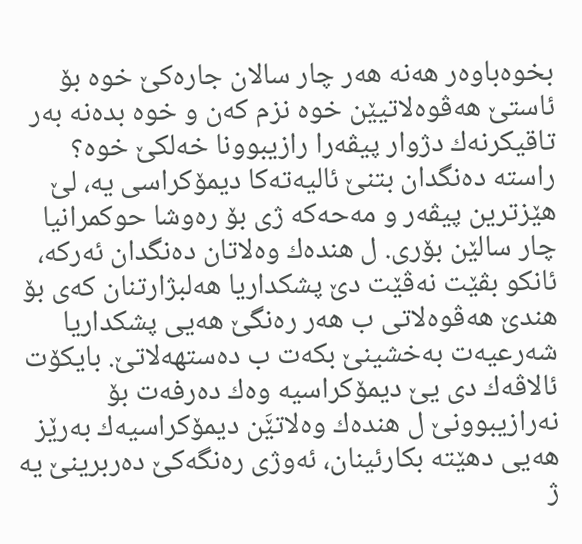بخوه‌باوه‌ر هه‌نه‌ هه‌ر چار سالان جاره‌كێ خوه‌ بۆ ئاستێ هه‌ڤوه‌لاتیێن خوه‌ نزم كه‌ن و خوه‌ بده‌نه‌ به‌ر تاقیكرنه‌ك دژوار پیڤه‌را رازیبوونا خه‌لكێ خوه‌؟ راسته‌ ده‌نگدان بتنێ ئالیه‌ته‌كا دیمۆكراسى یه‌، لێ هێزترین پیڤه‌ر و مه‌حه‌كه‌ ژى بۆ ره‌وشا حوكمرانیا چار سالێن بۆرى. ل هنده‌ك وه‌لاتان ده‌نگدان ئه‌ركه‌، ئانكو بڤێت نه‌ڤێت دێ پشكداریا هه‌لبژارتنان كه‌ى بۆ هندێ هه‌ڤوه‌لاتى ب هه‌ر ره‌نگێ هه‌یى پشكداریا شه‌رعیه‌ت به‌خشینێ بكه‌ت ب ده‌ستهه‌لاتێ. بایكۆت ئالاڤه‌ك دى یێ دیمۆكراسیه‌ وه‌ك ده‌رفه‌ت بۆ نه‌رازیبوونێ ل هنده‌ك وه‌لاتێَن دیمۆكراسیه‌ك به‌رێز هه‌یى دهێته‌ بكارئینان، ئه‌وژى ره‌نگه‌كێ ده‌ربرینێ یه‌ ژ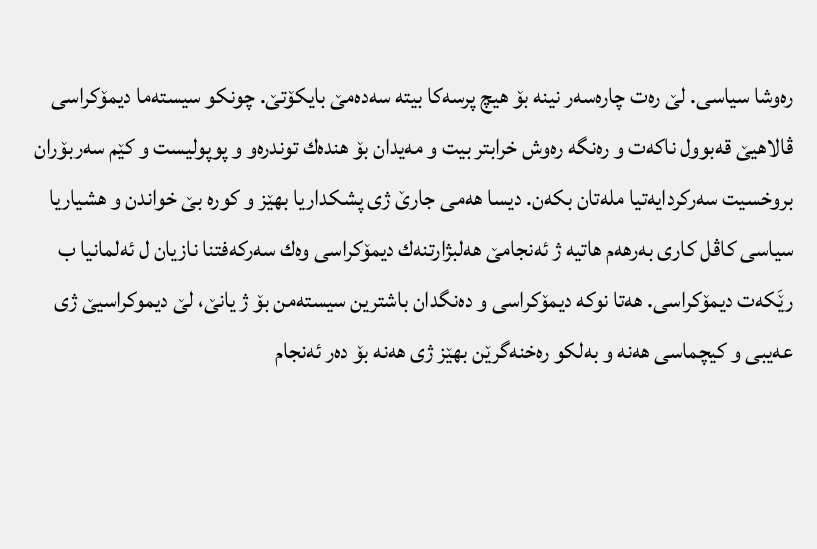ره‌وشا سیاسى. لێ ره‌ت چاره‌سه‌ر نینه‌ بۆ هیچ پرسه‌كا بیته‌ سه‌ده‌مێ بایكۆتێ. چونكو سیسته‌ما دیمۆكراسى ڤالاهیێ قه‌بوول ناكه‌ت و ره‌نگه‌ ره‌وش خرابتر بیت و مه‌یدان بۆ هنده‌ك توندره‌و و پوپولیست و كێم سه‌ربۆران بروخسیت سه‌ركردایه‌تیا مله‌تان بكه‌ن. دیسا هه‌مى جارێ ژى پشكداریا بهێز و كوره‌ بێ خواندن و هشیاریا سیاسى كاڤل كارى به‌رهه‌م هاتیه‌ ژ ئه‌نجامێ هه‌لبژارتنه‌ك دیمۆكراسى وه‌ك سه‌ركه‌فتنا نازیان ل ئه‌لمانیا ب رێَكه‌ت دیمۆكراسى. هه‌تا نوكه‌ دیمۆكراسى و ده‌نگدان باشترین سیسته‌من بۆ ژ یانێ، لێ دیموكراسیێ ژى عه‌یبى و كیچماسى هه‌نه‌ و به‌لكو ره‌خنه‌گرێن بهێز ژى هه‌نه‌ بۆ ده‌ر ئه‌نجام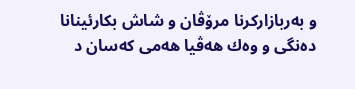و به‌ربازاركرنا مرۆڤان و شاش بكارئینانا ده‌نگى و وه‌ك هه‌ڤیا هه‌مى كه‌سان د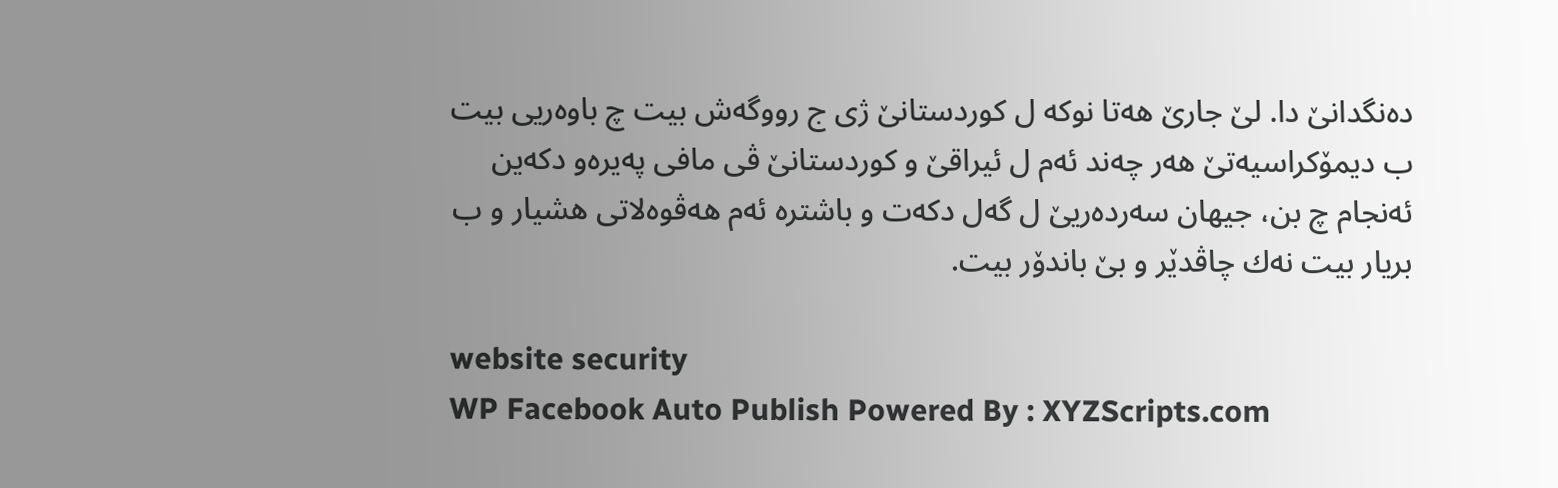ده‌نگدانێ دا. لێ جارێ هه‌تا نوكه‌ ل كوردستانێ ژى ج رووگه‌ش بیت چ باوه‌ریى بیت ب دیمۆكراسیه‌تێ هه‌ر چه‌ند ئه‌م ل ئیراقێ و كوردستانێ ڤى مافى په‌یره‌و دكه‌ین ئه‌نجام چ بن، جیهان سه‌رده‌ریێ ل گه‌ل دكه‌ت و باشتره‌ ئه‌م هه‌ڤوه‌لاتى هشیار و ب بریار بیت نه‌ك چاڤدێر و بێ باندۆر بیت.

website security
WP Facebook Auto Publish Powered By : XYZScripts.com